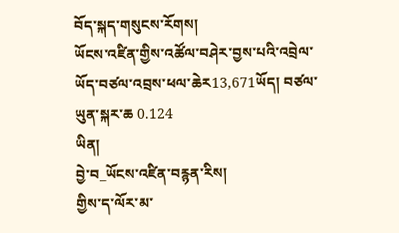བོད་སྐད་གསུངས་རོགས།
ཡོངས་འཛིན་གྱིས་འཚོལ་བཤེར་བྱས་པའི་འབྲེལ་ཡོད་བཙལ་འབྲས་ཕལ་ཆེར13,671ཡོད། བཙལ་ཡུན་སྐར་ཆ 0.124
ཡིན།
བྱེ་བ_ཡོངས་འཛིན་བརྙན་རིས།
གྱིས་ད་ལོར་མ་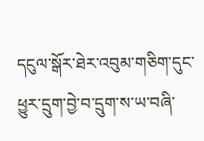དངུལ་སྒོར་ཐེར་འབུམ་གཅིག་དུང་ཕྱུར་དྲུག་བྱེ་བ་དྲུག་ས་ཡ་བཞི་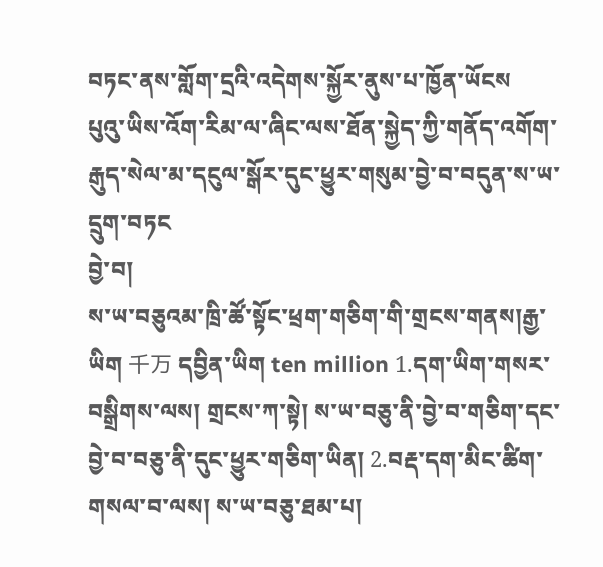བཏང་ནས་གློག་དྲའི་འདེགས་སྐྱོར་ནུས་པ་ཁྱོན་ཡོངས
པུའུ་ཡིས་འོག་རིམ་ལ་ཞིང་ལས་ཐོན་སྐྱེད་ཀྱི་གནོད་འགོག་རྒུད་སེལ་མ་དངུལ་སྒོར་དུང་ཕྱུར་གསུམ་བྱེ་བ་བདུན་ས་ཡ་དྲུག་བཏང
བྱེ་བ།
ས་ཡ་བཅུའམ་ཁྲི་ཚོ་སྟོང་ཕྲག་གཅིག་གི་གྲངས་གནས།རྒྱ་ཡིག 千万 དབྱིན་ཡིག ten million 1.དག་ཡིག་གསར་བསྒྲིགས་ལས། གྲངས་ཀ་སྟེ། ས་ཡ་བཅུ་ནི་བྱེ་བ་གཅིག་དང་བྱེ་བ་བཅུ་ནི་དུང་ཕྱུར་གཅིག་ཡིན། 2.བརྡ་དག་མིང་ཚིག་གསལ་བ་ལས། ས་ཡ་བཅུ་ཐམ་པ།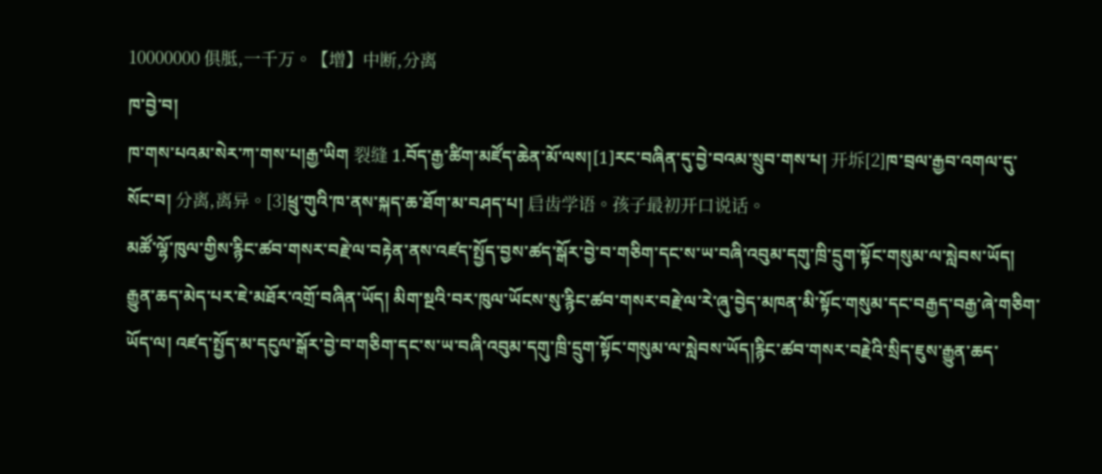10000000 俱胝,一千万。【增】中断,分离
ཁ་བྱེ་བ།
ཁ་གས་པའམ་སེར་ཀ་གས་པ།རྒྱ་ཡིག 裂缝 1.བོད་རྒྱ་ཚིག་མཛོད་ཆེན་མོ་ལས།[1]རང་བཞིན་དུ་བྱེ་བའམ་སྲུབ་གས་པ། 开坼[2]ཁ་བྲལ་རྒྱབ་འགལ་དུ་སོང་བ། 分离,离异。[3]ཕྲུ་གུའི་ཁ་ནས་སྐད་ཆ་ཐོག་མ་བཤད་པ། 启齿学语。孩子最初开口说话。
མཚོ་ལྷོ་ཁུལ་གྱིས་རྙིང་ཚབ་གསར་བརྗེ་ལ་བརྟེན་ནས་འཛད་སྤྱོད་བྱས་ཚད་སྒོར་བྱེ་བ་གཅིག་དང་ས་ཡ་བཞི་འབུམ་དགུ་ཁྲི་དྲུག་སྟོང་གསུམ་ལ་སླེབས་ཡོད།
རྒྱུན་ཆད་མེད་པར་ཇེ་མཐོར་འགྲོ་བཞིན་ཡོད། མིག་སྔའི་བར་ཁུལ་ཡོངས་སུ་རྙིང་ཚབ་གསར་བརྗེ་ལ་རེ་ཞུ་བྱེད་མཁན་མི་སྟོང་གསུམ་དང་བརྒྱད་བརྒྱ་ཞེ་གཅིག་ཡོད་ལ། འཛད་སྤྱོད་མ་དངུལ་སྒོར་བྱེ་བ་གཅིག་དང་ས་ཡ་བཞི་འབུམ་དགུ་ཁྲི་དྲུག་སྟོང་གསུམ་ལ་སླེབས་ཡོད།རྙིང་ཚབ་གསར་བརྗེའི་སྲིད་ཇུས་རྒྱུན་ཆད་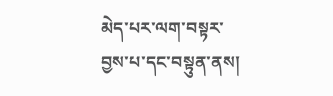མེད་པར་ལག་བསྟར་བྱས་པ་དང་བསྟུན་ནས།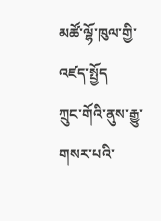མཚོ་ལྷོ་ཁུལ་གྱི་འཛད་སྤྱོད
ཀྲུང་གོའི་ནུས་རྒྱུ་གསར་པའི་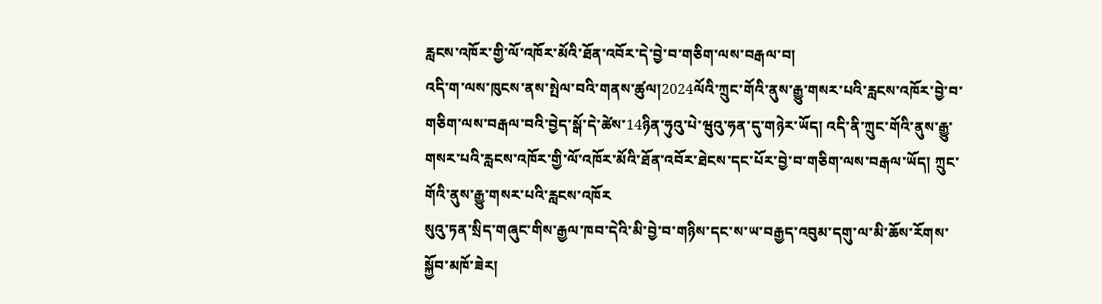རླངས་འཁོར་གྱི་ལོ་འཁོར་མོའི་ཐོན་འབོར་དེ་བྱེ་བ་གཅིག་ལས་བརྒལ་བ།
འདི་ག་ལས་ཁུངས་ནས་སྤེལ་བའི་གནས་ཚུལ།2024ལོའི་ཀྲུང་གོའི་ནུས་རྒྱུ་གསར་པའི་རླངས་འཁོར་བྱེ་བ་གཅིག་ལས་བརྒལ་བའི་བྱེད་སྒོ་དེ་ཚེས་14ཉིན་ཧུའུ་པེ་ཝུའུ་ཧན་དུ་གཉེར་ཡོད། འདི་ནི་ཀྲུང་གོའི་ནུས་རྒྱུ་གསར་པའི་རླངས་འཁོར་གྱི་ལོ་འཁོར་མོའི་ཐོན་འབོར་ཐེངས་དང་པོར་བྱེ་བ་གཅིག་ལས་བརྒལ་ཡོད། ཀྲུང་གོའི་ནུས་རྒྱུ་གསར་པའི་རླངས་འཁོར
སུའུ་ཏན་སྲིད་གཞུང་གིས་རྒྱལ་ཁབ་དེའི་མི་བྱེ་བ་གཉིས་དང་ས་ཡ་བརྒྱད་འབུམ་དགུ་ལ་མི་ཆོས་རོགས་སྐྱོབ་མཁོ་ཟེར།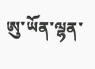ཨུ་ཡོན་ལྷན་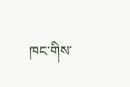ཁང་གིས་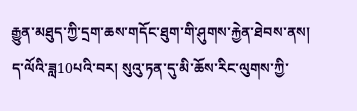རྒྱུན་མཐུད་ཀྱི་དྲག་ཆས་གདོང་ཐུག་གི་ཤུགས་རྐྱེན་ཐེབས་ནས། ད་ལོའི་ཟླ10པའི་བར། སུའུ་ཏན་དུ་མི་ཆོས་རིང་ལུགས་ཀྱི་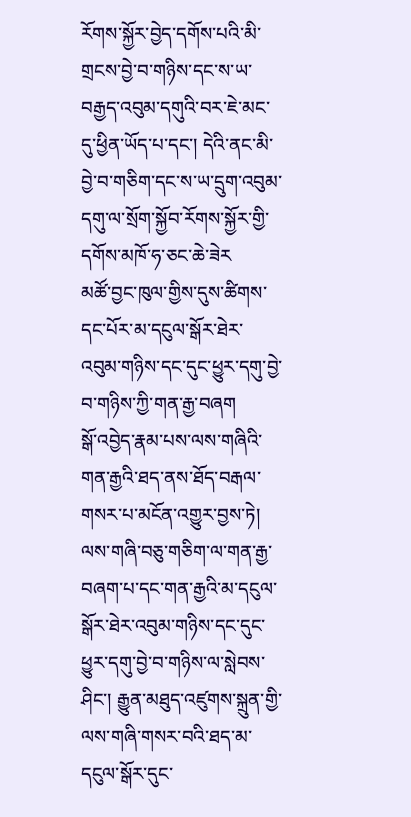རོགས་སྐྱོར་བྱེད་དགོས་པའི་མི་གྲངས་བྱེ་བ་གཉིས་དང་ས་ཡ་བརྒྱད་འབུམ་དགུའི་བར་ཇེ་མང་དུ་ཕྱིན་ཡོད་པ་དང་། དེའི་ནང་མི་བྱེ་བ་གཅིག་དང་ས་ཡ་དྲུག་འབུམ་དགུ་ལ་སྲོག་སྐྱོབ་རོགས་སྐྱོར་གྱི་དགོས་མཁོ་ཧ་ཅང་ཆེ་ཟེར
མཚོ་བྱང་ཁུལ་གྱིས་དུས་ཚིགས་དང་པོར་མ་དངུལ་སྒོར་ཐེར་འབུམ་གཉིས་དང་དུང་ཕྱུར་དགུ་བྱེ་བ་གཉིས་ཀྱི་གན་རྒྱ་བཞག
སྒོ་འབྱེད་རྣམ་པས་ལས་གཞིའི་གན་རྒྱའི་ཐད་ནས་ཐོད་བརྒལ་གསར་པ་མངོན་འགྱུར་བྱས་ཏེ། ལས་གཞི་བཅུ་གཅིག་ལ་གན་རྒྱ་བཞག་པ་དང་གན་རྒྱའི་མ་དངུལ་སྒོར་ཐེར་འབུམ་གཉིས་དང་དུང་ཕྱུར་དགུ་བྱེ་བ་གཉིས་ལ་སླེབས་ཤིང་། རྒྱུན་མཐུད་འཛུགས་སྐྲུན་གྱི་ལས་གཞི་གསར་བའི་ཐད་མ་དངུལ་སྒོར་དུང་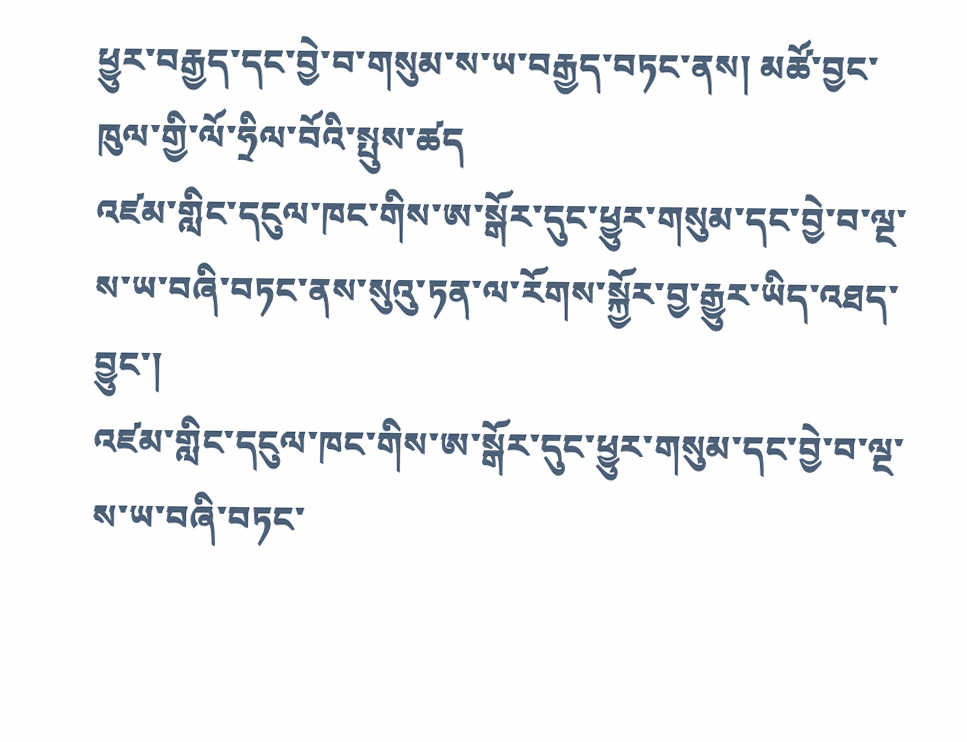ཕྱུར་བརྒྱད་དང་བྱེ་བ་གསུམ་ས་ཡ་བརྒྱད་བཏང་ནས། མཚོ་བྱང་ཁུལ་གྱི་ལོ་ཧྲིལ་བོའི་སྤུས་ཚད
འཛམ་གླིང་དངུལ་ཁང་གིས་ཨ་སྒོར་དུང་ཕྱུར་གསུམ་དང་བྱེ་བ་ལྔ་ས་ཡ་བཞི་བཏང་ནས་སུའུ་ཏན་ལ་རོགས་སྐྱོར་བྱ་རྒྱུར་ཡིད་འཐད་བྱུང་།
འཛམ་གླིང་དངུལ་ཁང་གིས་ཨ་སྒོར་དུང་ཕྱུར་གསུམ་དང་བྱེ་བ་ལྔ་ས་ཡ་བཞི་བཏང་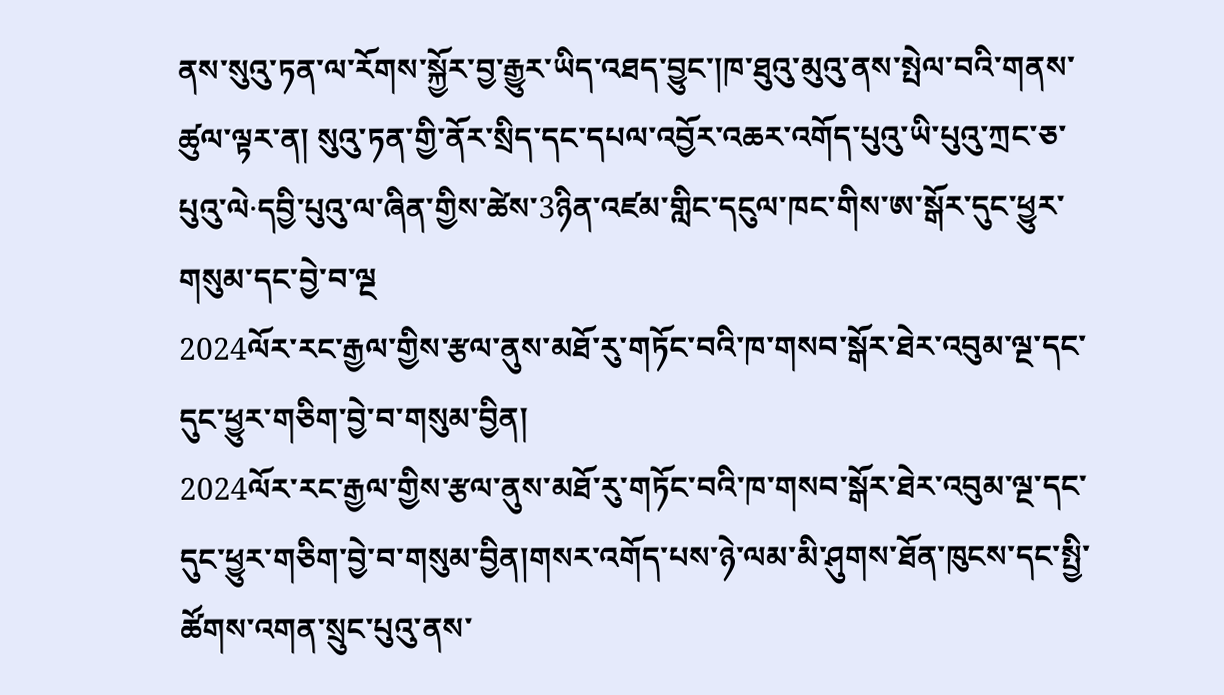ནས་སུའུ་ཏན་ལ་རོགས་སྐྱོར་བྱ་རྒྱུར་ཡིད་འཐད་བྱུང་།ཁ་ཐུའུ་མུའུ་ནས་སྤེལ་བའི་གནས་ཚུལ་ལྟར་ན། སུའུ་ཏན་གྱི་ནོར་སྲིད་དང་དཔལ་འབྱོར་འཆར་འགོད་པུའུ་ཡི་པུའུ་ཀྲང་ཅ་པུའུ་ལེ·དབྱི་པུའུ་ལ་ཞིན་གྱིས་ཚེས་3ཉིན་འཛམ་གླིང་དངུལ་ཁང་གིས་ཨ་སྒོར་དུང་ཕྱུར་གསུམ་དང་བྱེ་བ་ལྔ
2024ལོར་རང་རྒྱལ་གྱིས་རྩལ་ནུས་མཐོ་རུ་གཏོང་བའི་ཁ་གསབ་སྒོར་ཐེར་འབུམ་ལྔ་དང་དུང་ཕྱུར་གཅིག་བྱེ་བ་གསུམ་བྱིན།
2024ལོར་རང་རྒྱལ་གྱིས་རྩལ་ནུས་མཐོ་རུ་གཏོང་བའི་ཁ་གསབ་སྒོར་ཐེར་འབུམ་ལྔ་དང་དུང་ཕྱུར་གཅིག་བྱེ་བ་གསུམ་བྱིན།གསར་འགོད་པས་ཉེ་ལམ་མི་ཤུགས་ཐོན་ཁུངས་དང་སྤྱི་ཚོགས་འགན་སྲུང་པུའུ་ནས་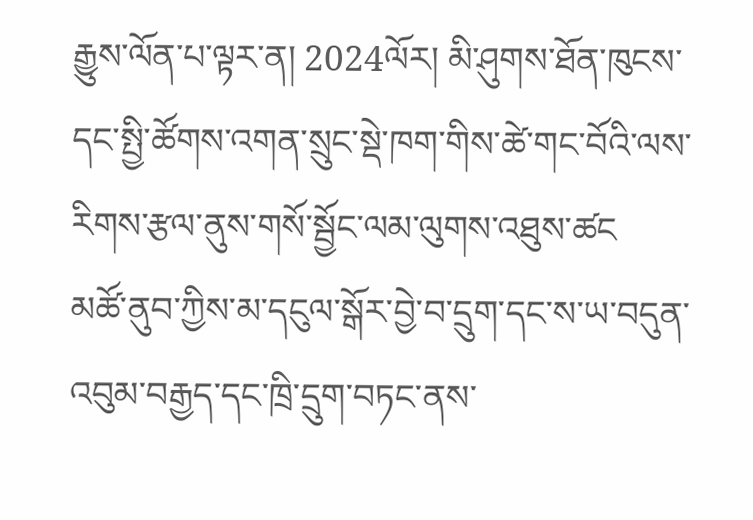རྒྱུས་ལོན་པ་ལྟར་ན། 2024ལོར། མི་ཤུགས་ཐོན་ཁུངས་དང་སྤྱི་ཚོགས་འགན་སྲུང་སྡེ་ཁག་གིས་ཚེ་གང་བོའི་ལས་རིགས་རྩལ་ནུས་གསོ་སྦྱོང་ལམ་ལུགས་འཐུས་ཚང
མཚོ་ནུབ་ཀྱིས་མ་དངུལ་སྒོར་བྱེ་བ་དྲུག་དང་ས་ཡ་བདུན་འབུམ་བརྒྱད་དང་ཁྲི་དྲུག་བཏང་ནས་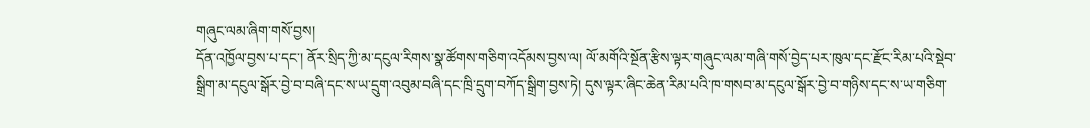གཞུང་ལམ་ཞིག་གསོ་བྱས།
དོན་འཁྱོལ་བྱས་པ་དང་། ནོར་སྲིད་ཀྱི་མ་དངུལ་རིགས་སྣ་ཚོགས་གཅིག་འདོམས་བྱས་ལ། ལོ་མགོའི་སྔོན་རྩིས་ལྟར་གཞུང་ལམ་གཞི་གསོ་བྱེད་པར་ཁུལ་དང་རྫོང་རིམ་པའི་སྡེབ་སྒྲིག་མ་དངུལ་སྒོར་བྱེ་བ་བཞི་དང་ས་ཡ་དྲུག་འབུམ་བཞི་དང་ཁྲི་དྲུག་བཀོད་སྒྲིག་བྱས་ཏེ། དུས་ལྟར་ཞིང་ཆེན་རིམ་པའི་ཁ་གསབ་མ་དངུལ་སྒོར་བྱེ་བ་གཉིས་དང་ས་ཡ་གཅིག་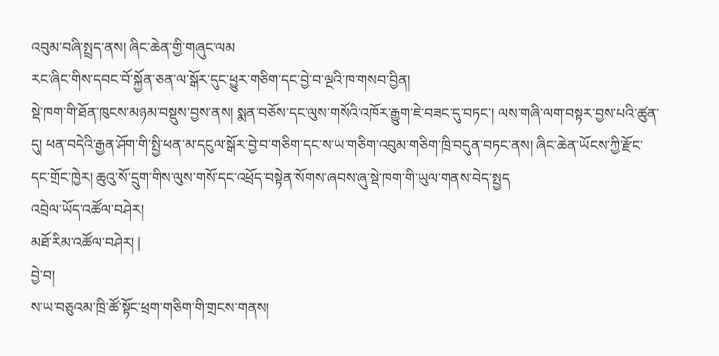འབུམ་བཞི་སྤྲད་ནས། ཞིང་ཆེན་གྱི་གཞུང་ལམ
རང་ཞིང་གིས་དབང་བོ་སྐྱོན་ཅན་ལ་སྒོར་དུང་ཕྱུར་གཅིག་དང་བྱེ་བ་ལྔའི་ཁ་གསབ་བྱིན།
སྡེ་ཁག་གི་ཐོན་ཁུངས་མཉམ་བསྡུས་བྱས་ནས། སྨན་བཅོས་དང་ལུས་གསོའི་འཁོར་རྒྱུག་ཇེ་བཟང་དུ་བཏང་། ལས་གཞི་ལག་བསྟར་བྱས་པའི་ཚུན་དུ། ཕན་བདེའི་རྒྱན་ཤོག་གི་སྤྱི་ཕན་མ་དངུལ་སྒོར་བྱེ་བ་གཅིག་དང་ས་ཡ་གཅིག་འབུམ་གཅིག་ཁྲི་བདུན་བཏང་ནས། ཞིང་ཆེན་ཡོངས་ཀྱི་རྫོང་དང་གྲོང་ཁྱེར། ཆུའུ་སོ་དྲུག་གིས་ལུས་གསོ་དང་འཕྲོད་བསྟེན་སོགས་ཞབས་ཞུ་སྡེ་ཁག་གི་ཡུལ་གནས་བེད་སྤྱད
འབྲེལ་ཡོད་འཚོལ་བཤེར།
མཐོ་རིམ་འཚོལ་བཤེར། |
བྱེ་བ།
ས་ཡ་བཅུའམ་ཁྲི་ཚོ་སྟོང་ཕྲག་གཅིག་གི་གྲངས་གནས།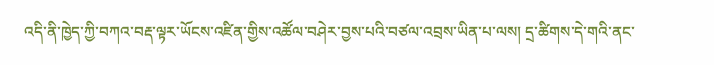འདི་ནི་ཁྱེད་ཀྱི་བཀའ་བརྡ་ལྟར་ཡོངས་འཛིན་གྱིས་འཚོལ་བཤེར་བྱས་པའི་བཙལ་འབྲས་ཡིན་པ་ལས། དྲ་ཚིགས་དེ་གའི་ནང་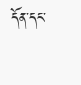དོན་དང་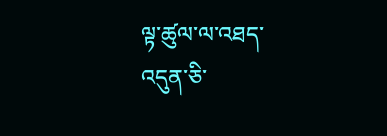ལྟ་ཚུལ་ལ་འཐད་འདུན་ཅི་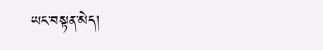ཡང་བསྟན་མེད།